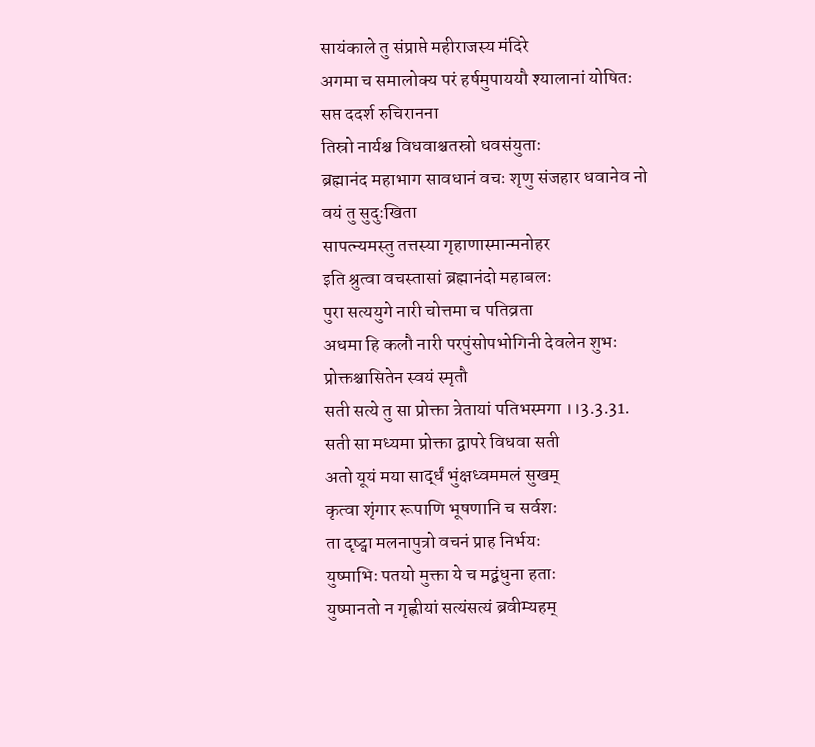सायंकाले तु संप्राप्ते महीराजस्य मंदिरे
अगमा च समालोक्य परं हर्षमुपाययौ श्यालानां योषितः सप्त ददर्श रुचिरानना
तिस्रो नार्यश्च विधवाश्चतस्रो धवसंयुताः
ब्रह्मानंद महाभाग सावधानं वचः शृणु संजहार धवानेव नो वयं तु सुदुःखिता
सापत्न्यमस्तु तत्तस्या गृहाणास्मान्मनोहर
इति श्रुत्वा वचस्तासां ब्रह्मानंदो महाबलः
पुरा सत्ययुगे नारी चोत्तमा च पतिव्रता
अधमा हि कलौ नारी परपुंसोपभोगिनी देवलेन शुभः प्रोक्तश्चासितेन स्वयं स्मृतौ
सती सत्ये तु सा प्रोक्ता त्रेतायां पतिभस्मगा ।।3.3.31.
सती सा मध्यमा प्रोक्ता द्वापरे विधवा सती
अतो यूयं मया सार्द्धं भुंक्षध्वममलं सुखम्
कृत्वा शृंगार रूपाणि भूषणानि च सर्वशः
ता दृष्ट्वा मलनापुत्रो वचनं प्राह निर्भयः
युष्माभिः पतयो मुक्ता ये च मद्बंधुना हताः
युष्मानतो न गृह्णीयां सत्यंसत्यं ब्रवीम्यहम्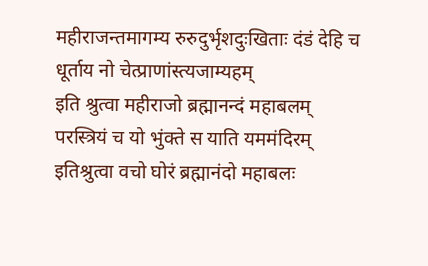महीराजन्तमागम्य रुरुदुर्भृशदुःखिताः दंडं देहि च धूर्ताय नो चेत्प्राणांस्त्यजाम्यहम्
इति श्रुत्वा महीराजो ब्रह्मानन्दं महाबलम्
परस्त्रियं च यो भुंक्ते स याति यममंदिरम्
इतिश्रुत्वा वचो घोरं ब्रह्मानंदो महाबलः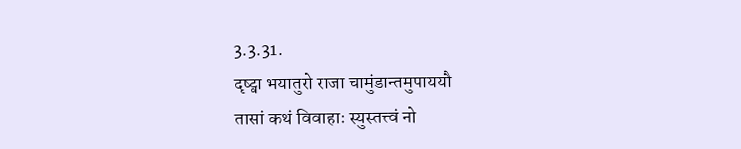3.3.31.
दृष्ट्वा भयातुरो राजा चामुंडान्तमुपाययौ
तासां कथं विवाहाः स्युस्तत्त्वं नो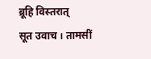ब्रूहि विस्तरात्
सूत उवाच। तामसीं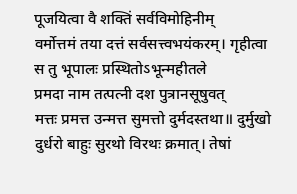पूजयित्वा वै शक्तिं सर्वविमोहिनीम्
वर्मोत्तमं तया दत्तं सर्वसत्त्वभयंकरम्। गृहीत्वा स तु भूपालः प्रस्थितोऽभून्महीतले
प्रमदा नाम तत्पत्नी दश पुत्रानसूषुवत्
मत्तः प्रमत्त उन्मत्त सुमत्तो दुर्मदस्तथा॥ दुर्मुखो दुर्धरो बाहुः सुरथो विरथः क्रमात्। तेषां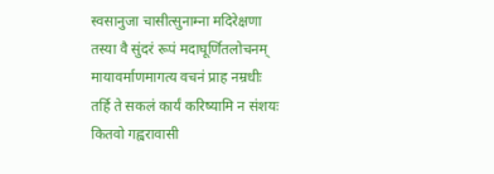स्वसानुजा चासीत्सुनाम्ना मदिरेक्षणा
तस्या वै सुंदरं रूपं मदाघूर्णितलोचनम्
मायावर्माणमागत्य वचनं प्राह नम्रधीः
तर्हि ते सकलं कार्यं करिष्यामि न संशयः
कितवो गह्वरावासी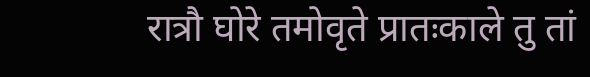रात्रौ घोरे तमोवृते प्रातःकाले तु तां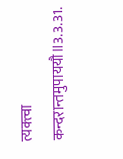त्यक्त्वा कन्दरान्तमुपाययौ॥3.3.31.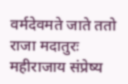वर्मदेवमते जाते ततो राजा मदातुरः महीराजाय संप्रेष्य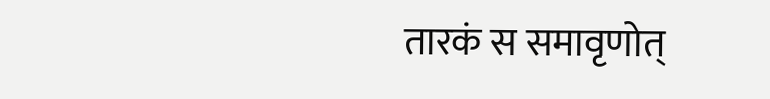तारकं स समावृणोत्